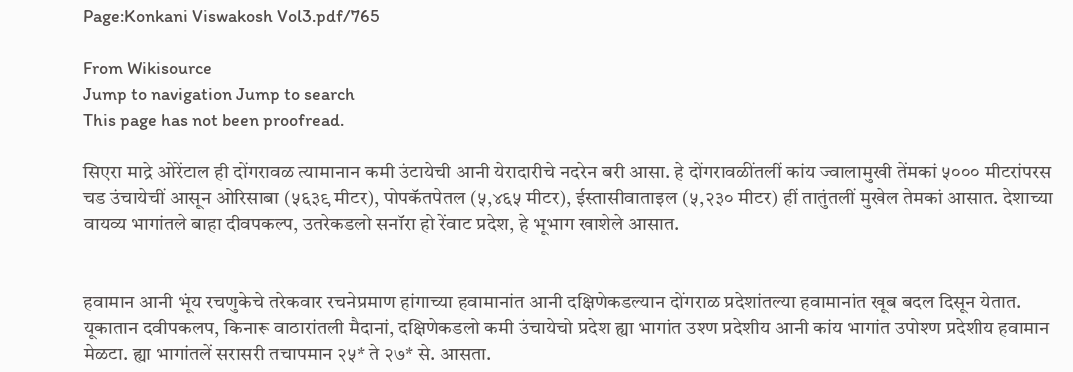Page:Konkani Viswakosh Vol3.pdf/765

From Wikisource
Jump to navigation Jump to search
This page has not been proofread.

सिएरा माद्रे ओरेंटाल ही दोंगरावळ त्यामानान कमी उंटायेची आनी येरादारीचे नदरेन बरी आसा. हे दोंगरावळींतलीं कांय ज्वालामुखी तेंमकां ५००० मीटरांपरस चड उंचायेचीं आसून ओरिसाबा (५६३९ मीटर), पोपकॅतपेतल (५,४६५ मीटर), ईस्तासीवाताइल (५,२३० मीटर) हीं तातुंतलीं मुखेल तेमकां आसात. देशाच्या वायव्य भागांतले बाहा दीवपकल्प, उतरेकडलो सनॉरा हो रेंवाट प्रदेश, हे भूभाग खाशेले आसात.


हवामान आनी भूंय रचणुकेचे तरेकवार रचनेप्रमाण हांगाच्या हवामानांत आनी दक्षिणेकडल्यान दोंगराळ प्रदेशांतल्या हवामानांत खूब बदल दिसून येतात. यूकातान दवीपकलप, किनारू वाठारांतली मैदानां, दक्षिणेकडलो कमी उंचायेचो प्रदेश ह्या भागांत उश्ण प्रदेशीय आनी कांय भागांत उपोश्ण प्रदेशीय हवामान मेळटा. ह्या भागांतलें सरासरी तचापमान २५* ते २७* से. आसता.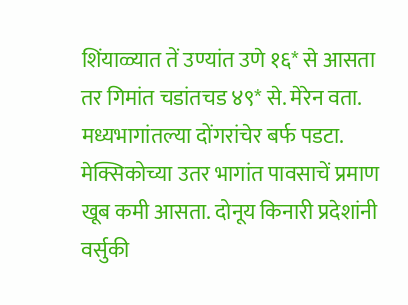शिंयाळ्यात तें उण्यांत उणे १६* से आसता तर गिमांत चडांतचड ४९* से. मेरेन वता. मध्यभागांतल्या दोंगरांचेर बर्फ पडटा. मेक्सिकोच्या उतर भागांत पावसाचें प्रमाण खूब कमी आसता. दोनूय किनारी प्रदेशांनी वर्सुकी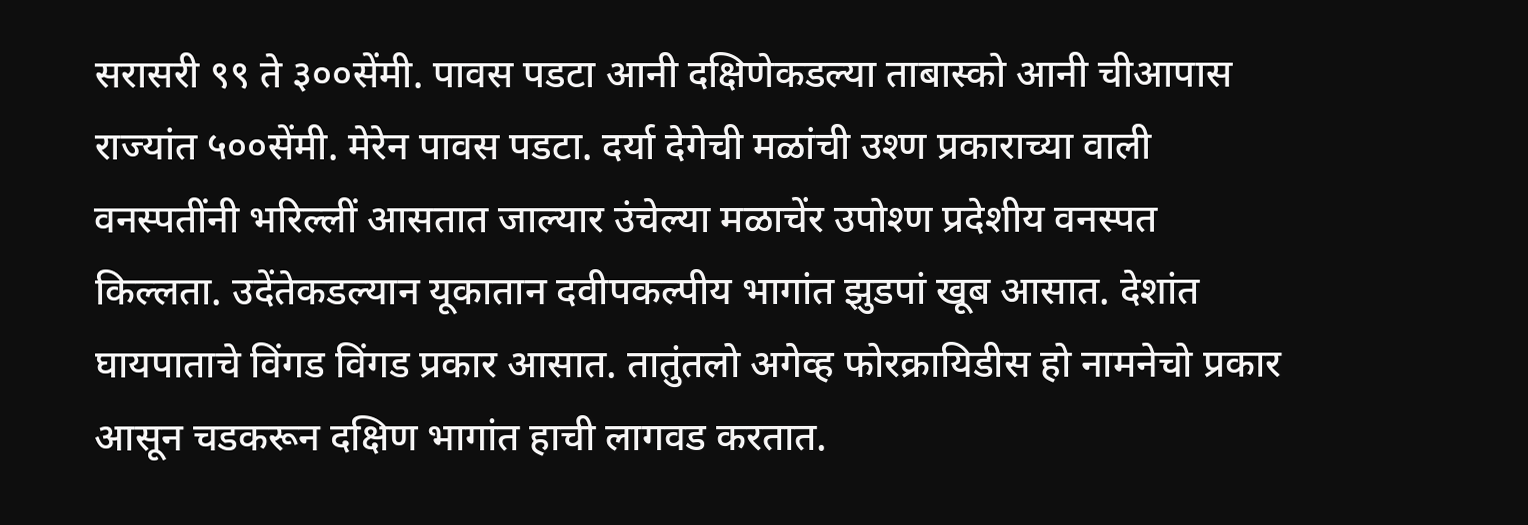सरासरी ९९ ते ३००सेंमी. पावस पडटा आनी दक्षिणेकडल्या ताबास्को आनी चीआपास राज्यांत ५००सेंमी. मेरेन पावस पडटा. दर्या देगेची मळांची उश्ण प्रकाराच्या वाली वनस्पतींनी भरिल्लीं आसतात जाल्यार उंचेल्या मळाचेंर उपोश्ण प्रदेशीय वनस्पत किल्लता. उदेंतेकडल्यान यूकातान दवीपकल्पीय भागांत झुडपां खूब आसात. देशांत घायपाताचे विंगड विंगड प्रकार आसात. तातुंतलो अगेव्ह फोरक्रायिडीस हो नामनेचो प्रकार आसून चडकरून दक्षिण भागांत हाची लागवड करतात.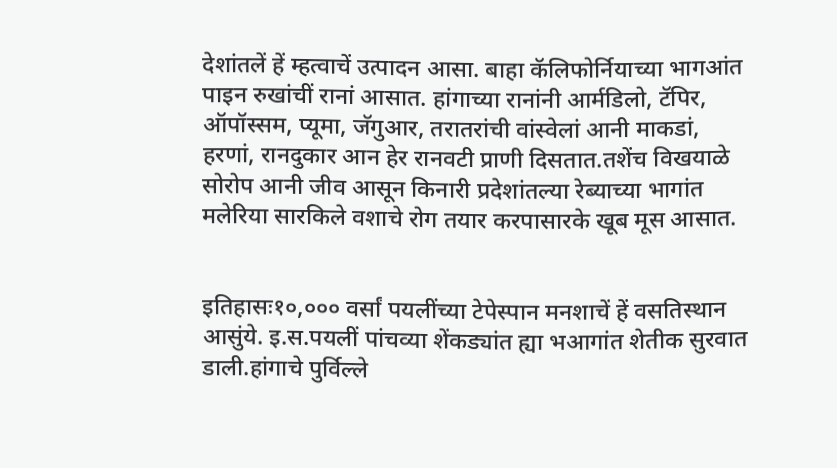देशांतलें हें म्हत्वाचें उत्पादन आसा. बाहा कॅलिफोर्नियाच्या भागआंत पाइन रुखांचीं रानां आसात. हांगाच्या रानांनी आर्मडिलो, टॅपिर, ऑपॉस्सम, प्यूमा, जॅगुआर, तरातरांची वांस्वेलां आनी माकडां, हरणां, रानदुकार आन हेर रानवटी प्राणी दिसतात.तशेंच विखयाळे सोरोप आनी जीव आसून किनारी प्रदेशांतल्या रेब्याच्या भागांत मलेरिया सारकिले वशाचे रोग तयार करपासारके खूब मूस आसात.


इतिहासः१०,००० वर्सां पयलींच्या टेपेस्पान मनशाचें हें वसतिस्थान आसुंये. इ.स.पयलीं पांचव्या शेंकड्यांत ह्या भआगांत शेतीक सुरवात डाली.हांगाचे पुर्विल्ले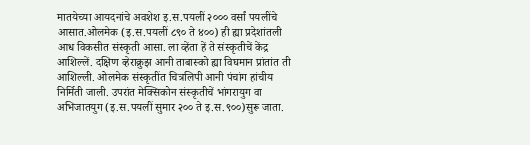मातयेच्या आयदनांचे अवशेश इ.स.पयलीं २००० वर्सां पयलींचे आसात.ओलमेक (इ.स.पयलीं ८९० ते ४००) ही ह्या प्रदेशांतली आध विकसीत संस्कृती आसा. ला व्हेंता हें ते संस्कृतीचें केंद्र आशिल्लें. दक्षिण व्हेराक्रुझ आनी ताबास्को ह्या विघमान प्रांतांत ती आशिल्ली. ओलमेक संस्कृतींत चित्रलिपी आनी पंचांग हांचीय निर्मिती जाली. उपरांत मेक्सिकोन संस्कृतीचें भांगरायुग वा अभिजातयुग (इ.स.पयलीं सुमार २०० ते इ.स.९००)सुरू जाता.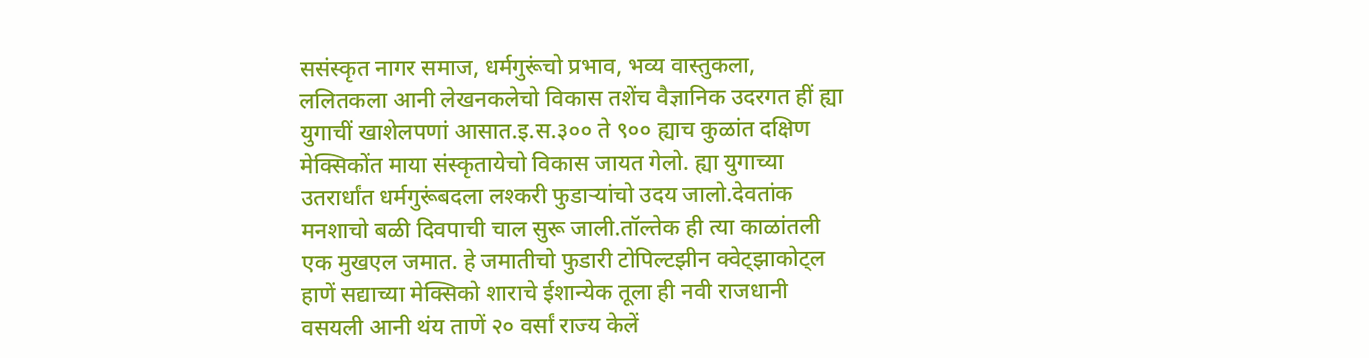ससंस्कृत नागर समाज, धर्मगुरूंचो प्रभाव, भव्य वास्तुकला, ललितकला आनी लेखनकलेचो विकास तशेंच वैज्ञानिक उदरगत हीं ह्या युगाचीं खाशेलपणां आसात.इ.स.३०० ते ९०० ह्याच कुळांत दक्षिण मेक्सिकोंत माया संस्कृतायेचो विकास जायत गेलो. ह्या युगाच्या उतरार्धांत धर्मगुरूंबदला लश्करी फुडाऱ्यांचो उदय जालो.देवतांक मनशाचो बळी दिवपाची चाल सुरू जाली.तॉल्तेक ही त्या काळांतली एक मुखएल जमात. हे जमातीचो फुडारी टोपिल्टझीन क्वेट्झाकोट्ल हाणें सद्याच्या मेक्सिको शाराचे ईशान्येक तूला ही नवी राजधानी वसयली आनी थंय ताणें २० वर्सां राज्य केलें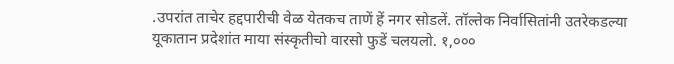.उपरांत ताचेर हद्दपारीची वेळ येतकच ताणें हें नगर सोडलें. तॉल्तेक निर्वासितांनी उतरेकडल्या यूकातान प्रदेशांत माया संस्कृतीचो वारसो फुडें चलयलो. १,०००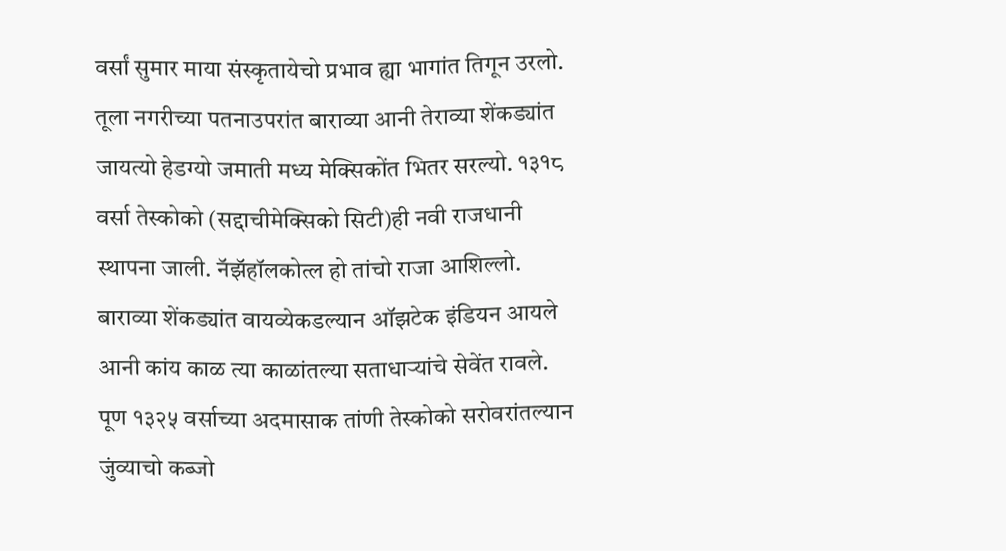वर्सां सुमार माया संस्कृतायेचो प्रभाव ह्या भागांत तिगून उरलो. तूला नगरीच्या पतनाउपरांत बाराव्या आनी तेराव्या शेंकड्यांत जायत्यो हेडग्यो जमाती मध्य मेक्सिकोंत भितर सरल्यो. १३१८ वर्सा तेस्कोको (सद्दाचीमेक्सिको सिटी)ही नवी राजधानी स्थापना जाली. नॅझॅहॉलकोत्ल हो तांचो राजा आशिल्लो. बाराव्या शेंकड्यांत वायव्येकडल्यान ऑझटेक इंडियन आयले आनी कांय काळ त्या काळांतल्या सताधाऱ्यांचे सेवेंत रावले. पूण १३२५ वर्साच्या अदमासाक तांणी तेस्कोको सरोवरांतल्यान जुंव्याचो कब्जो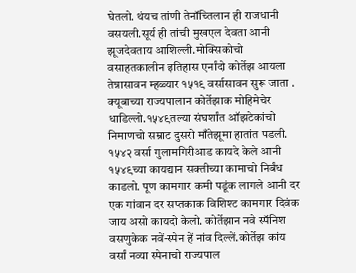घेतलो. थंयच तांणी तेनॉच्तिलान ही राजधानी वसयली.सूर्य ही तांची मुखएल देवता आनी झूजदेवताय आशिल्ली.मोक्सिकोचो वसाहतकालीन इतिहास एर्नांदो कोर्तेझ आयला तेन्नासावन म्हळ्यार १५१९ वर्सासावन सुरू जाता . क्यूबाच्या राज्यपालान कोर्तेझाक मोहिमेचेर धाडिल्लो.१५४९तल्या संघर्शांत ऑझटेकांचो निमाणचो सम्राट दुसरो माँतेझूमा हातांत पडली. १५४२ वर्सा गुलामगिरीआड कायदे केले आनी १५४९च्या कायद्यान सक्तीच्या कामाचो निर्बंध काडलो. पूण कामगार कमी पडूंक लागले आनी दर एक गांवान दर सप्तकाक विशिश्ट कामगार दिवंक जाय असो कायदो केलो. कोर्तेझान नवे स्पॅनिश वसणुकेक नवें-स्पेन हें नांव दिल्लें.कोर्तेझ कांय वर्सां नव्या स्पेनाचो राज्यपाल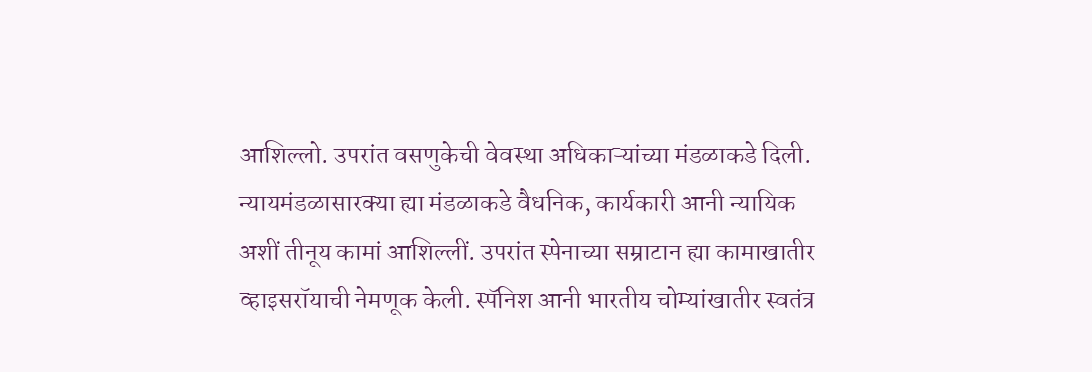आशिल्लो. उपरांत वसणुकेची वेवस्था अधिकाऱ्यांच्या मंडळाकडे दिली. न्यायमंडळासारक्या ह्या मंडळाकडे वैधनिक, कार्यकारी आनी न्यायिक अशीं तीनूय कामां आशिल्लीं. उपरांत स्पेनाच्या सम्राटान ह्या कामाखातीर व्हाइसरॉयाची नेमणूक केली. स्पॅनिश आनी भारतीय चोम्यांखातीर स्वतंत्र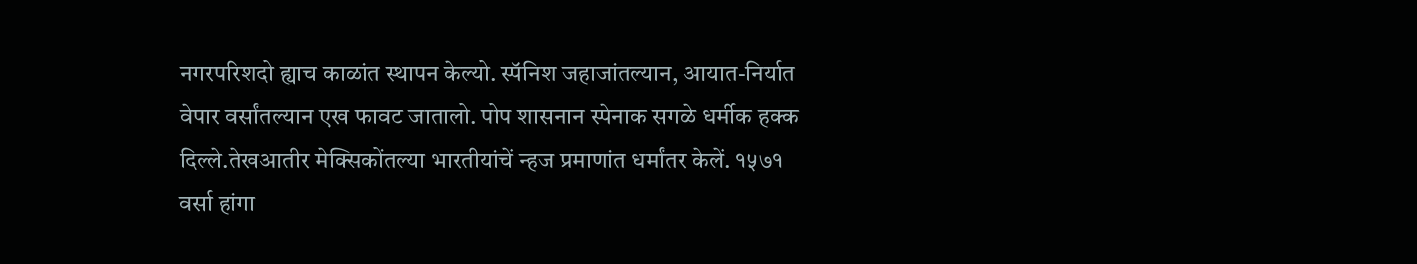नगरपरिशदो ह्याच काळांत स्थापन केल्यो. स्पॅनिश जहाजांतल्यान, आयात-निर्यात वेपार वर्सांतल्यान एख फावट जातालो. पोप शासनान स्पेनाक सगळे धर्मीक हक्क दिल्ले.तेखआतीर मेक्सिकोंतल्या भारतीयांचें न्हज प्रमाणांत धर्मांतर केलें. १५७१ वर्सा हांगा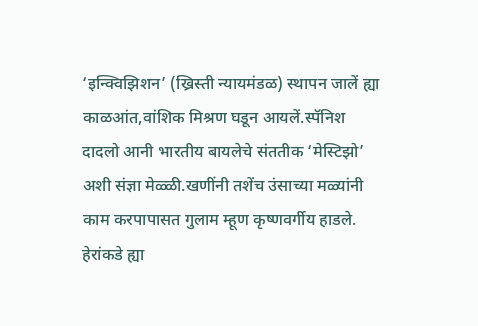‘इन्क्विझिशन’ (ख्रिस्ती न्यायमंडळ) स्थापन जालें ह्या काळआंत,वांशिक मिश्रण घडून आयलें.स्पॅनिश दादलो आनी भारतीय बायलेचे संततीक ‘मेस्टिझो’ अशी संज्ञा मेळ्ळी.खणींनी तशेंच उंसाच्या मळ्यांनी काम करपापासत गुलाम म्हूण कृष्णवर्गीय हाडले. हेरांकडे ह्या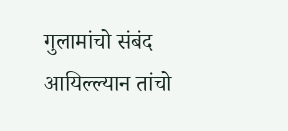गुलामांचो संबंद आयिल्ल्यान तांचो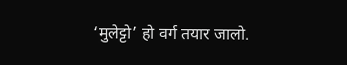‘मुलेट्टो’ हो वर्ग तयार जालो.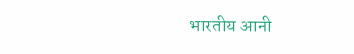भारतीय आनी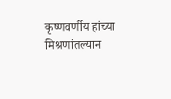कृष्णवर्णीय हांच्या मिश्रणांतल्यान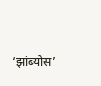‘झांब्योस’